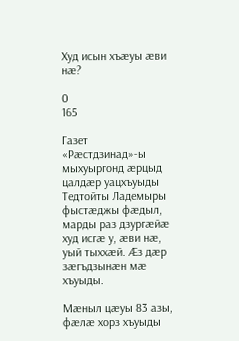Худ исын хъæуы æви нæ?

0
165

Газет «Рæстдзинад»-ы мыхуыргонд æрцыд цалдæр уацхъуыды Тедтойты Ладемыры фыстæджы фæдыл, марды раз дзургæйæ худ исгæ у, æви нæ, уый тыххæй. Æз дæр зæгъдзынæн мæ хъуыды.

Мæныл цæуы 83 азы, фæлæ хорз хъуыды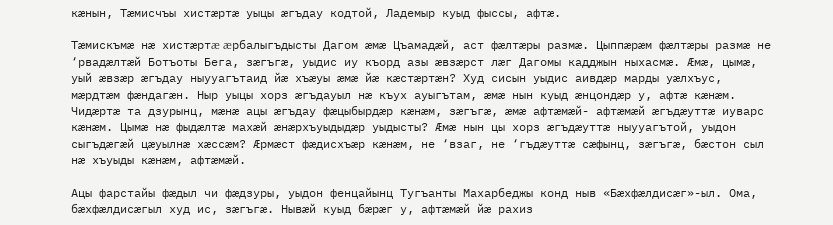кæнын, Тæмисчъы хистæртæ уыцы æгъдау кодтой, Ладемыр куыд фыссы, афтæ.

Тæмискъмæ нæ хистæртæ æрбалыгъдысты Дагом æмæ Цъамадæй, аст фæлтæры размæ. Цыппæрæм фæлтæры размæ не ‘рвадæлтæй Ботъоты Бега, зæгъгæ, уыдис иу къорд азы æвзæрст лæг Дагомы кадджын ныхасмæ. Æмæ, цымæ, уый æвзæр æгъдау ныууагътаид йæ хъæуы æмæ йæ кæстæртæн? Худ сисын уыдис аивдæр марды уæлхъус, мæрдтæм фæндагæн. Ныр уыцы хорз æгъдауыл нæ къух ауыгътам, æмæ нын куыд æнцондæр у, афтæ кæнæм. Чидæртæ та дзурынц, мæнæ ацы æгъдау фæцыбырдæр кæнæм, зæгъгæ, æмæ афтæмæй- афтæмæй æгъдæуттæ иуварс кæнæм. Цымæ нæ фыдæлтæ махæй æнæрхъуыдыдæр уыдысты? Æмæ нын цы хорз æгъдæуттæ ныууагътой, уыдон сыгъдæгæй цæуылнæ хæссæм? Æрмæст фæдисхъæр кæнæм, не ‘взаг, не ‘гъдæуттæ сæфынц, зæгъгæ, бæстон сыл нæ хъуыды кæнæм, афтæмæй.

Ацы фарстайы фæдыл чи фæдзуры, уыдон фенцайынц Тугъанты Махарбеджы конд ныв «Бæхфæлдисæг»-ыл. Ома, бæхфæлдисæгыл худ ис, зæгъгæ. Нывæй куыд бæрæг у, афтæмæй йæ рахиз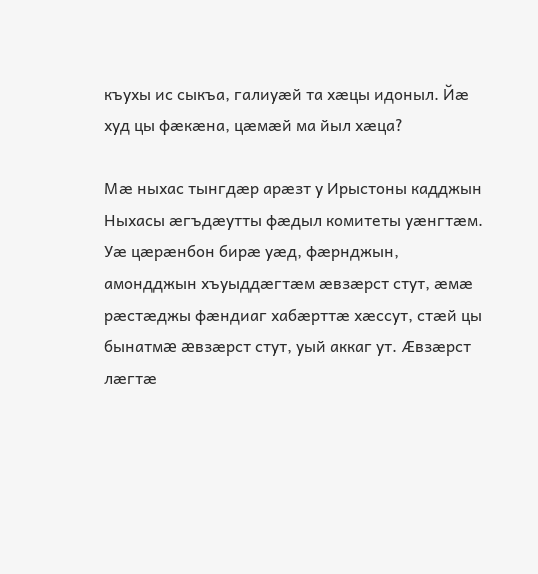къухы ис сыкъа, галиуæй та хæцы идоныл. Йæ худ цы фæкæна, цæмæй ма йыл хæца?

Мæ ныхас тынгдæр арæзт у Ирыстоны кадджын Ныхасы æгъдæутты фæдыл комитеты уæнгтæм. Уæ цæрæнбон бирæ уæд, фæрнджын, амондджын хъуыддæгтæм æвзæрст стут, æмæ рæстæджы фæндиаг хабæрттæ хæссут, стæй цы бынатмæ æвзæрст стут, уый аккаг ут. Æвзæрст лæгтæ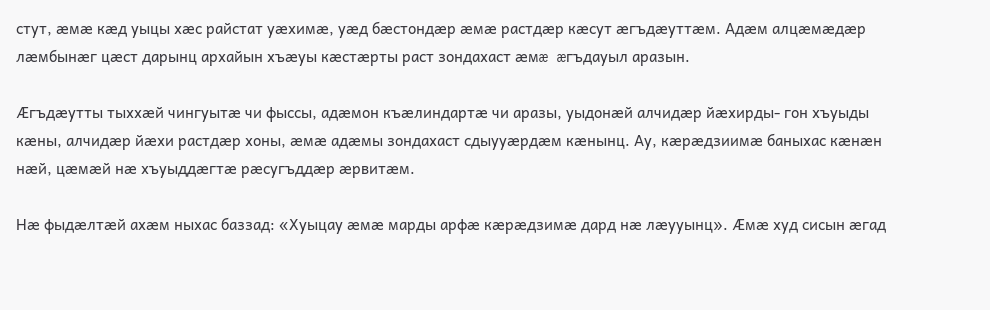стут, æмæ кæд уыцы хæс райстат уæхимæ, уæд бæстондæр æмæ растдæр кæсут æгъдæуттæм. Адæм алцæмæдæр лæмбынæг цæст дарынц архайын хъæуы кæстæрты раст зондахаст æмæ æгъдауыл аразын.

Æгъдæутты тыххæй чингуытæ чи фыссы, адæмон къæлиндартæ чи аразы, уыдонæй алчидæр йæхирды- гон хъуыды кæны, алчидæр йæхи растдæр хоны, æмæ адæмы зондахаст сдыууæрдæм кæнынц. Ау, кæрæдзиимæ баныхас кæнæн нæй, цæмæй нæ хъуыддæгтæ рæсугъддæр æрвитæм.

Нæ фыдæлтæй ахæм ныхас баззад: «Хуыцау æмæ марды арфæ кæрæдзимæ дард нæ лæууынц». Æмæ худ сисын æгад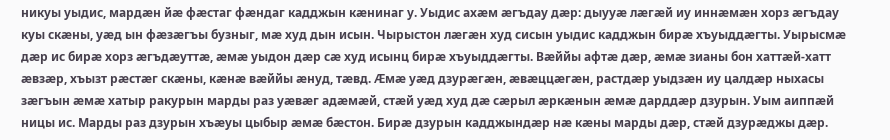никуы уыдис, мардæн йæ фæстаг фæндаг кадджын кæнинаг у. Уыдис ахæм æгъдау дæр: дыууæ лæгæй иу иннæмæн хорз æгъдау куы скæны, уæд ын фæзæгъы бузныг, мæ худ дын исын. Чырыстон лæгæн худ сисын уыдис кадджын бирæ хъуыддæгты. Уырысмæ дæр ис бирæ хорз æгъдæуттæ, æмæ уыдон дæр сæ худ исынц бирæ хъуыддæгты. Вæййы афтæ дæр, æмæ зианы бон хаттæй-хатт æвзæр, хъызт рæстæг скæны, кæнæ вæййы æнуд, тæвд. Æмæ уæд дзурæгæн, æвæццæгæн, растдæр уыдзæн иу цалдæр ныхасы зæгъын æмæ хатыр ракурын марды раз уæвæг адæмæй, стæй уæд худ дæ сæрыл æркæнын æмæ дарддæр дзурын. Уым аиппæй ницы ис. Марды раз дзурын хъæуы цыбыр æмæ бæстон. Бирæ дзурын кадджындæр нæ кæны марды дæр, стæй дзурæджы дæр.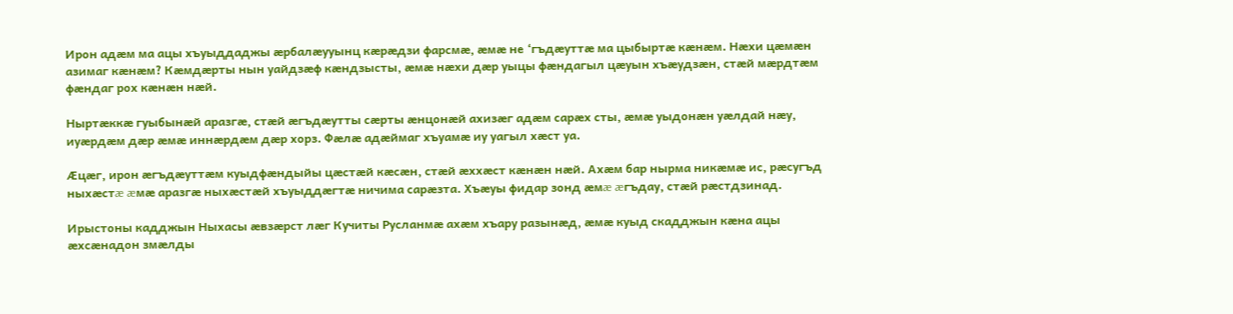Ирон адæм ма ацы хъуыддаджы æрбалæууынц кæрæдзи фарсмæ, æмæ не ‘гъдæуттæ ма цыбыртæ кæнæм. Нæхи цæмæн азимаг кæнæм? Кæмдæрты нын уайдзæф кæндзысты, æмæ нæхи дæр уыцы фæндагыл цæуын хъæудзæн, стæй мæрдтæм фæндаг рох кæнæн нæй.

Ныртæккæ гуыбынæй аразгæ, стæй æгъдæутты сæрты æнцонæй ахизæг адæм сарæх сты, æмæ уыдонæн уæлдай нæу, иуæрдæм дæр æмæ иннæрдæм дæр хорз. Фæлæ адæймаг хъуамæ иу уагыл хæст уа.

Æцæг, ирон æгъдæуттæм куыдфæндыйы цæстæй кæсæн, стæй æххæст кæнæн нæй. Ахæм бар нырма никæмæ ис, рæсугъд ныхæстæ æмæ аразгæ ныхæстæй хъуыддæгтæ ничима сарæзта. Хъæуы фидар зонд æмæ æгъдау, стæй рæстдзинад.

Ирыстоны кадджын Ныхасы æвзæрст лæг Кучиты Русланмæ ахæм хъару разынæд, æмæ куыд скадджын кæна ацы æхсæнадон змæлды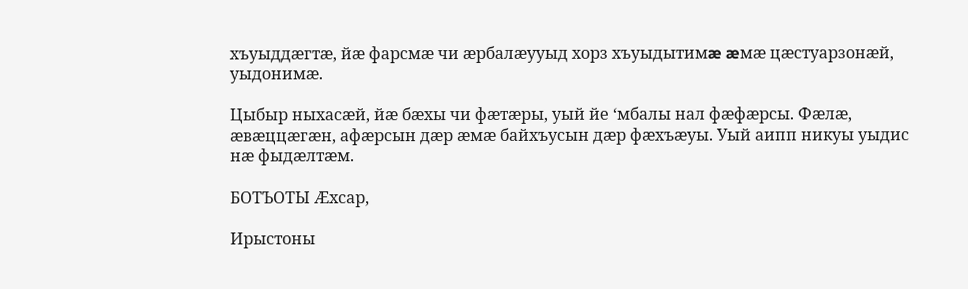хъуыддæгтæ, йæ фарсмæ чи æрбалæууыд хорз хъуыдытимæ æмæ цæстуарзонæй, уыдонимæ.

Цыбыр ныхасæй, йæ бæхы чи фæтæры, уый йе ‘мбалы нал фæфæрсы. Фæлæ, æвæццæгæн, афæрсын дæр æмæ байхъусын дæр фæхъæуы. Уый аипп никуы уыдис нæ фыдæлтæм.

БОТЪОТЫ Æхсар,

Ирыстоны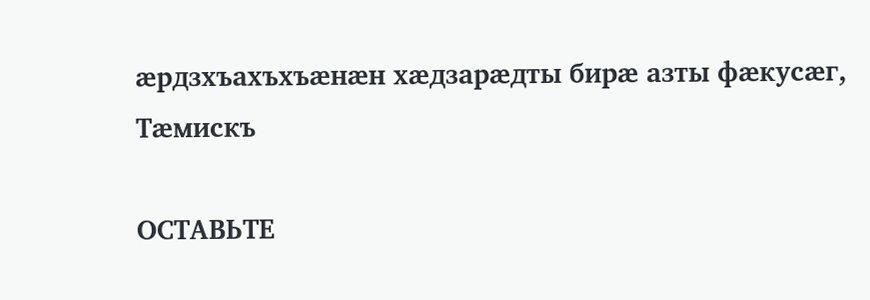æрдзхъахъхъæнæн хæдзарæдты бирæ азты фæкусæг, Тæмискъ

ОСТАВЬТЕ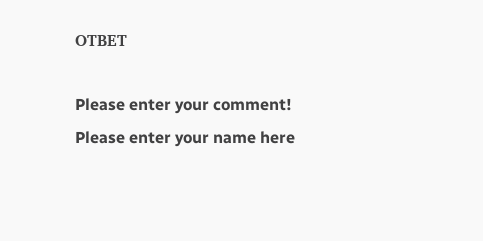ОТВЕТ

Please enter your comment!
Please enter your name here